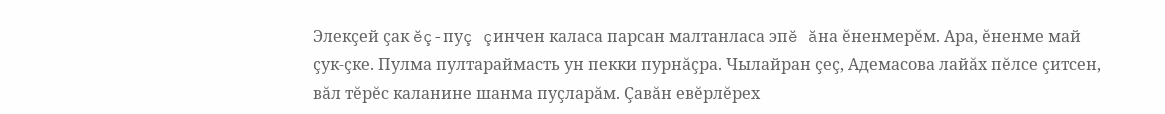Элекçей çак ĕç-пуç çинчен каласа парсан малтанласа эпĕ ăна ĕненмерĕм. Ара, ĕненме май çук-çке. Пулма пултараймасть ун пекки пурнăçра. Чылайран çеç, Адемасова лайăх пĕлсе çитсен, вăл тĕрĕс каланине шанма пуçларăм. Çавăн евĕрлĕрех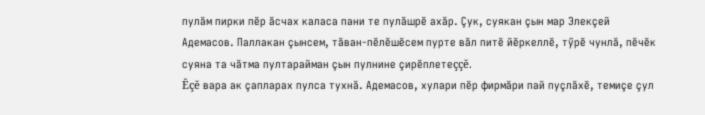пулăм пирки пĕр ăсчах каласа пани те пулăшрĕ ахăр. Çук, суякан çын мар Элекçей Адемасов. Паллакан çынсем, тăван-пĕлĕшĕсем пурте вăл питĕ йĕркеллĕ, тӳрĕ чунлă, пĕчĕк суяна та чăтма пултарайман çын пулнине çирĕплетеççĕ.
Ĕçĕ вара ак çапларах пулса тухнă. Адемасов, хулари пĕр фирмăри пай пуçлăхĕ, темиçе çул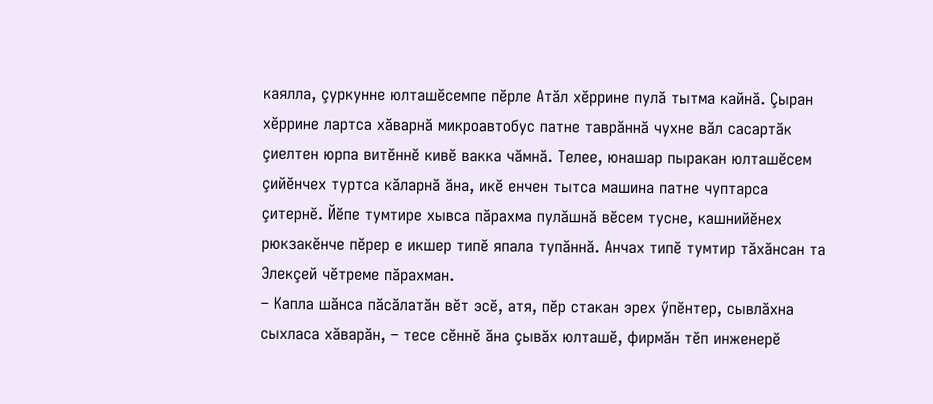каялла, çуркунне юлташĕсемпе пĕрле Атăл хĕррине пулă тытма кайнă. Çыран хĕррине лартса хăварнă микроавтобус патне таврăннă чухне вăл сасартăк çиелтен юрпа витĕннĕ кивĕ вакка чăмнă. Телее, юнашар пыракан юлташĕсем çийĕнчех туртса кăларнă ăна, икĕ енчен тытса машина патне чуптарса çитернĕ. Йĕпе тумтире хывса пăрахма пулăшнă вĕсем тусне, кашнийĕнех рюкзакĕнче пĕрер е икшер типĕ япала тупăннă. Анчах типĕ тумтир тăхăнсан та Элекçей чĕтреме пăрахман.
– Капла шăнса пăсăлатăн вĕт эсĕ, атя, пĕр стакан эрех ӳпĕнтер, сывлăхна сыхласа хăварăн, – тесе сĕннĕ ăна çывăх юлташĕ, фирмăн тĕп инженерĕ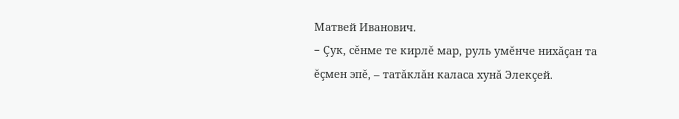Матвей Иванович.
– Çук, сĕнме те кирлĕ мар, руль умĕнче нихăçан та ĕçмен эпĕ, – татăклăн каласа хунă Элекçей.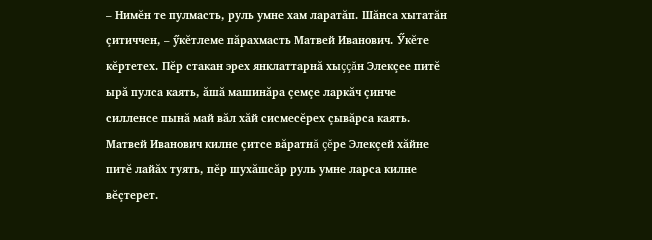– Нимĕн те пулмасть, руль умне хам ларатăп. Шăнса хытатăн çитиччен, – ӳкĕтлеме пăрахмасть Матвей Иванович. Ӳкĕте кĕртетех. Пĕр стакан эрех янклаттарнă хыççăн Элекçее питĕ ырă пулса каять, ăшă машинăра çемçе ларкăч çинче силленсе пынă май вăл хăй сисмесĕрех çывăрса каять. Матвей Иванович килне çитсе вăратнă çĕре Элекçей хăйне питĕ лайăх туять, пĕр шухăшсăр руль умне ларса килне вĕçтерет.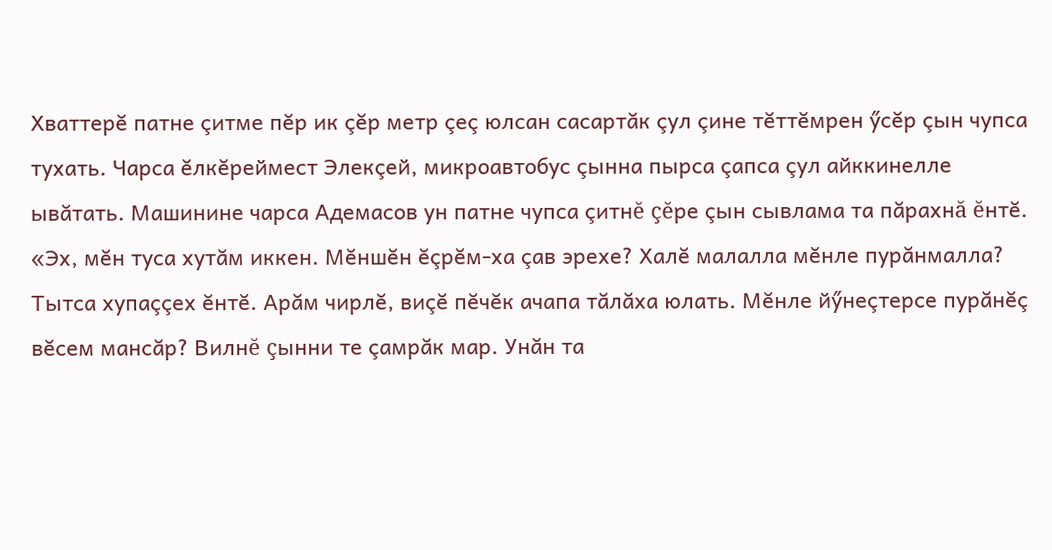Хваттерĕ патне çитме пĕр ик çĕр метр çеç юлсан сасартăк çул çине тĕттĕмрен ӳсĕр çын чупса тухать. Чарса ĕлкĕреймест Элекçей, микроавтобус çынна пырса çапса çул айккинелле ывăтать. Машинине чарса Адемасов ун патне чупса çитнĕ çĕре çын сывлама та пăрахнă ĕнтĕ.
«Эх, мĕн туса хутăм иккен. Мĕншĕн ĕçрĕм-ха çав эрехе? Халĕ малалла мĕнле пурăнмалла? Тытса хупаççех ĕнтĕ. Арăм чирлĕ, виçĕ пĕчĕк ачапа тăлăха юлать. Мĕнле йӳнеçтерсе пурăнĕç вĕсем мансăр? Вилнĕ çынни те çамрăк мар. Унăн та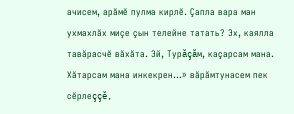ачисем, арăмĕ пулма кирлĕ. Çапла вара ман ухмахлăх миçе çын телейне татать? Эх, каялла тавăрасчĕ вăхăта. Эй, Турăçăм, каçарсам мана. Хăтарсам мана инкекрен...» вăрăмтунасем пек сĕрлеççĕ,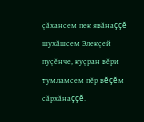çăхансем пек явăнаççĕ шухăшсем Элекçей пуçĕнче, куçран вĕри тумламсем пĕр вĕçĕм сăрхăнаççĕ.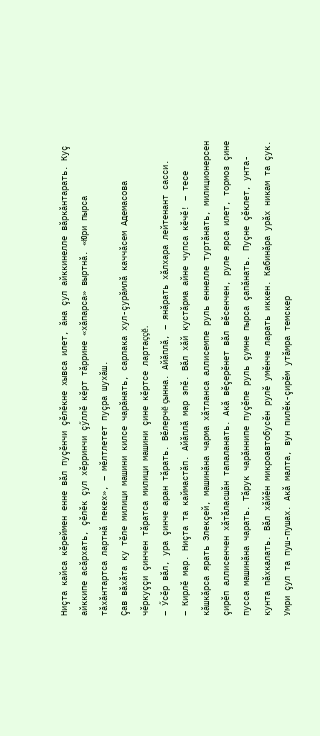Ниçта кайса кĕреймен енне вăл пуçĕнчи çĕлĕкне хывса илет, ăна çул айккинелле вăркăнтарать. Куç айккипе асăрхать, çĕлĕк çул хĕрринчи çӳллĕ кĕрт тăррине «хăпарса» выртнă. «Юри пырса тăхăнтартса лартнă пекех», – мĕлтлетет пуçра шухăш.
Çав вăхăта ку тĕле милици машини килсе чарăнать, сарлака хул-çурăмлă каччăсем Адемасова чĕркуççи çинчен тăратса милици машини çине кĕртсе лартаççĕ.
– Ӳсĕр вăл, ура çинче аран тăрать. Вĕлерчĕ çынна. Айăплă, – янăрать хăлхара лейтенант сасси.
– Кирлĕ мар. Ниçта та каймастăп. Айăплă мар эпĕ. Вăл хăй кустăрма айне чупса кĕчĕ! – тесе кăшкăрса ярать Элекçей, машинăна чарма хăтланса аллисемпе руль еннелле туртăнать, милиционерсен çирĕп аллисенчен хăтăласшăн тапаланать. Акă вĕçерĕнет вăл вĕсенчен, руле ярса илет, тормоз çине пусса машинăна чарать. Тăрук чарăннипе пуçĕпе руль çумне пырса çапăнать. Пуçне çĕклет, унта-кунта пăхкалать. Вăл хăйĕн микроавтобусĕн рулĕ умĕнче ларать иккен. Кабинăра урăх никам та çук. Умри çул та пуш-пушах. Акă малта, вун пилĕк-çирĕм утăмра темскер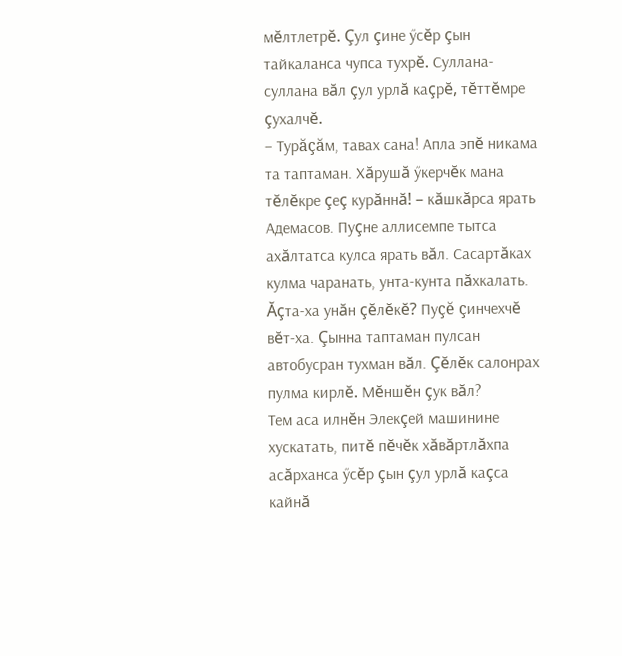мĕлтлетрĕ. Çул çине ӳсĕр çын тайкаланса чупса тухрĕ. Суллана-суллана вăл çул урлă каçрĕ, тĕттĕмре çухалчĕ.
– Турăçăм, тавах сана! Апла эпĕ никама та таптаман. Хăрушă ӳкерчĕк мана тĕлĕкре çеç курăннă! – кăшкăрса ярать Адемасов. Пуçне аллисемпе тытса ахăлтатса кулса ярать вăл. Сасартăках кулма чаранать, унта-кунта пăхкалать. Ăçта-ха унăн çĕлĕкĕ? Пуçĕ çинчехчĕ вĕт-ха. Çынна таптаман пулсан автобусран тухман вăл. Çĕлĕк салонрах пулма кирлĕ. Мĕншĕн çук вăл?
Тем аса илнĕн Элекçей машинине хускатать, питĕ пĕчĕк хăвăртлăхпа асăрханса ӳсĕр çын çул урлă каçса кайнă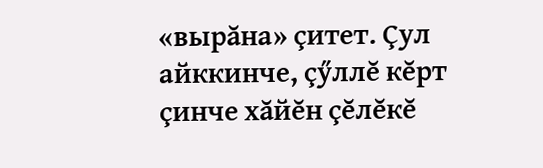«вырăна» çитет. Çул айккинче, çӳллĕ кĕрт çинче хăйĕн çĕлĕкĕ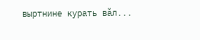выртнине курать вăл...